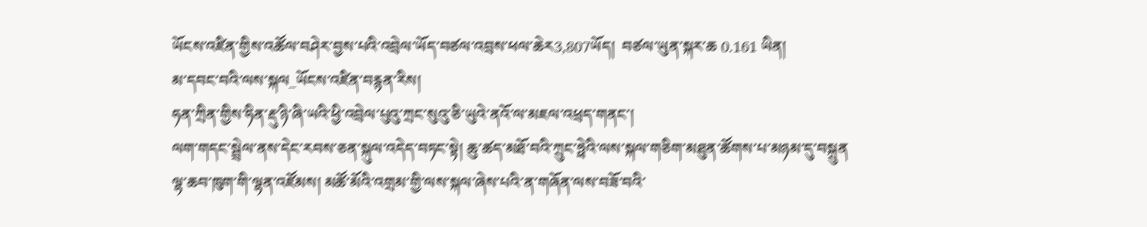ཡོངས་འཛིན་གྱིས་འཚོལ་བཤེར་བྱས་པའི་འབྲེལ་ཡོད་བཙལ་འབྲས་ཕལ་ཆེར3,807ཡོད།  བཙལ་ཡུན་སྐར་ཆ 0.161 ཡིན།
མ་དབང་བའི་ལས་སྐལ_ཡོངས་འཛིན་བརྙན་རིས།
ཧན་ཀྲིན་གྱིས་ཧིན་རྡུ་ཉི་ཞི་ཡའི་ཕྱི་འབྲེལ་པུའུ་ཀྲང་སུའུ་ཅི་ཡུའེ་ནའོ་ལ་མཇལ་འཕྲད་གནང་།
ལག་གདང་སྦྲེལ་ནས་དེང་རབས་ཅན་སྐུལ་འདེད་བཏང་སྟེ། ཆུ་ཚད་མཐོ་བའི་ཀྲུང་ཧྥེའི་ལས་སྐལ་གཅིག་མཐུན་ཚོགས་པ་མཉམ་དུ་བསྐྲུན
ལྷ་ཆབ་ཁུག་གི་ལྷན་འཛོམས། མཚོ་མོའི་འགྲམ་གྱི་ལས་སྐལ་ཞེས་པའི་ན་གཞོན་ལས་བཟོ་བའི་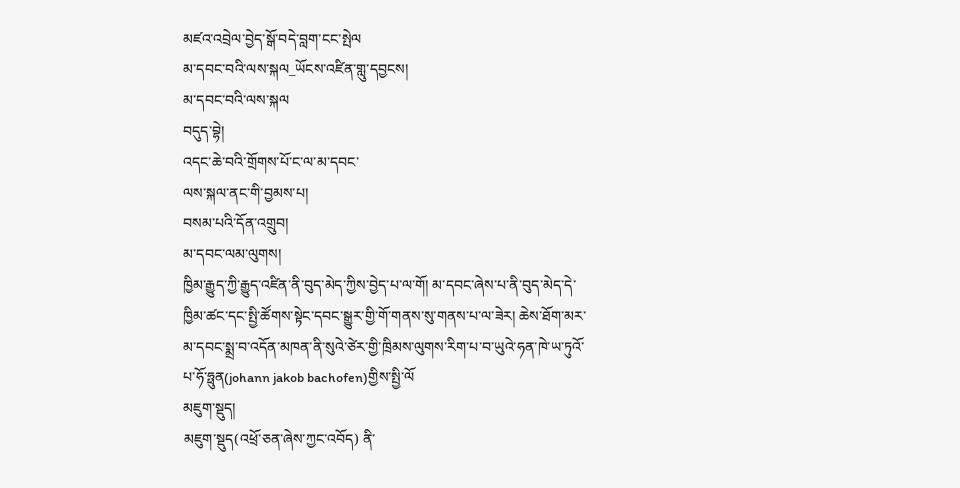མཛའ་འབྲེལ་བྱེད་སྒོ་བདེ་བླག་ངང་སྤེལ
མ་དབང་བའི་ལས་སྐལ_ཡོངས་འཛིན་གླུ་དབྱངས།
མ་དབང་བའི་ལས་སྐལ
བདུད་བྷེ།
འདང་ཆེ་བའི་གྲོགས་པོ་ང་ལ་མ་དབང་
ལས་སྐལ་ནང་གི་བྱམས་པ།
བསམ་པའི་དོན་འགྲུབ།
མ་དབང་ལམ་ལུགས།
ཁྱིམ་རྒྱུད་ཀྱི་རྒྱུད་འཛིན་ནི་བུད་མེད་ཀྱིས་བྱེད་པ་ལ་གོ། མ་དབང་ཞེས་པ་ནི་བུད་མེད་དེ་ཁྱིམ་ཚང་དང་སྤྱི་ཚོགས་སྟེང་དབང་སྒྱུར་གྱི་གོ་གནས་སུ་གནས་པ་ལ་ཟེར། ཆེས་ཐོག་མར་མ་དབང་སྨྲ་བ་འདོན་མཁན་ནི་སུའེ་ཙེར་གྱི་ཁྲིམས་ལུགས་རིག་པ་བ་ཡུའེ་ཧན་ཁེ་ཡ་ཏུའོ་པ་ཧོ་ཧྥུན(johann jakob bachofen)གྱིས་སྤྱི་ལོ
མཇུག་སྡུད།
མཇུག་སྡུད(འཕྲོ་ཅན་ཞེས་ཀྱང་འབོད) ནི་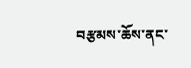བརྩམས་ཆོས་ནང་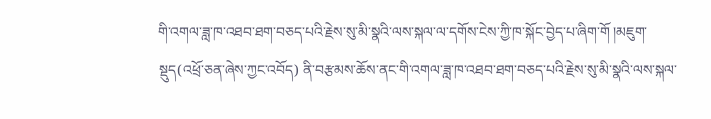གི་འགལ་ཟླ་ཁ་འཐབ་ཐག་བཅད་པའི་རྗེས་སུ་མི་སྣའི་ལས་སྐལ་ལ་དགོས་ངེས་ཀྱི་ཁ་སྐོང་བྱེད་པ་ཞིག་གོ །མཇུག་སྡུད(འཕྲོ་ཅན་ཞེས་ཀྱང་འབོད) ནི་བརྩམས་ཆོས་ནང་གི་འགལ་ཟླ་ཁ་འཐབ་ཐག་བཅད་པའི་རྗེས་སུ་མི་སྣའི་ལས་སྐལ་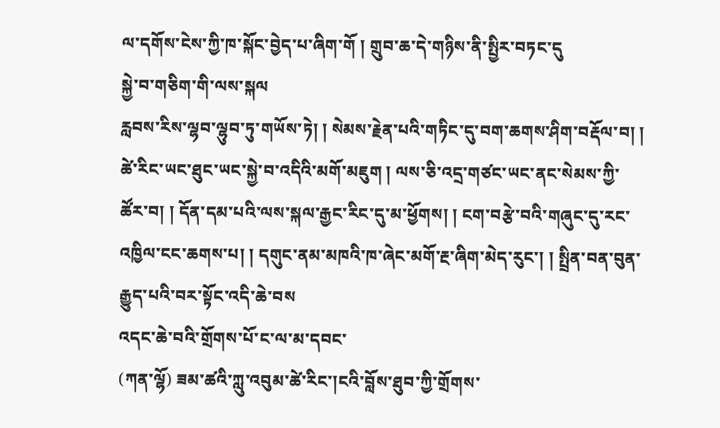ལ་དགོས་ངེས་ཀྱི་ཁ་སྐོང་བྱེད་པ་ཞིག་གོ ། གྲུབ་ཆ་དེ་གཉིས་ནི་སྤྱིར་བཏང་དུ
སྐྱེ་བ་གཅིག་གི་ལས་སྐལ
རླབས་རིས་ལྷབ་ལྷུབ་ཏུ་གཡོས་ཏེ། ། སེམས་རྗེན་པའི་གཏིང་དུ་བག་ཆགས་ཤིག་བརྡོལ་བ། ། ཚེ་རིང་ཡང་ཐུང་ཡང་སྐྱེ་བ་འདིའི་མགོ་མཇུག ། ལས་ཅི་འདྲ་གཙང་ཡང་ནང་སེམས་ཀྱི་ཚོར་བ། ། དོན་དམ་པའི་ལས་སྐལ་རྒྱང་རིང་དུ་མ་ཕྱོགས། ། ངག་བརྩེ་བའི་གཞུང་དུ་རང་འཁྱིལ་ངང་ཆགས་པ། ། དགུང་ནམ་མཁའི་ཁ་ཞེང་མགོ་རྔ་ཞིག་མེད་རུང་། ། སྤྲིན་བན་བུན་རྒྱུད་པའི་བར་སྟོང་འདི་ཆེ་བས
འདང་ཆེ་བའི་གྲོགས་པོ་ང་ལ་མ་དབང་
(ཀན་ལྷོ) ཟམ་ཚའི་ཀླུ་འབུམ་ཚེ་རིང་།ངའི་བློས་ཐུབ་ཀྱི་གྲོགས་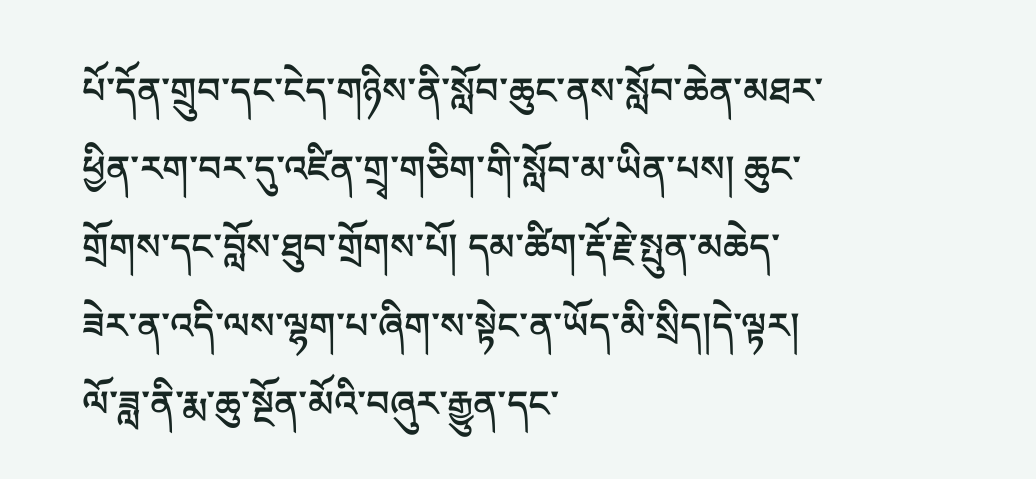པོ་དོན་གྲུབ་དང་ངེད་གཉིས་ནི་སློབ་ཆུང་ནས་སློབ་ཆེན་མཐར་ཕྱིན་རག་བར་དུ་འཛིན་གྲྭ་གཅིག་གི་སློབ་མ་ཡིན་པས། ཆུང་གྲོགས་དང་བློས་ཐུབ་གྲོགས་པོ། དམ་ཚིག་རྡོ་རྗེ་སྤུན་མཆེད་ཟེར་ན་འདི་ལས་ལྷག་པ་ཞིག་ས་སྟེང་ན་ཡོད་མི་སྲིད།དེ་ལྟར། ལོ་ཟླ་ནི་རྨ་ཆུ་སྔོན་མོའི་བཞུར་རྒྱུན་དང་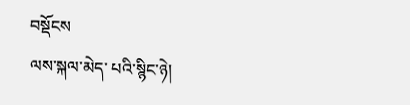བསྡོངས
ལས་སྐལ་མེད་ པའི་སྙིང་ཉེ།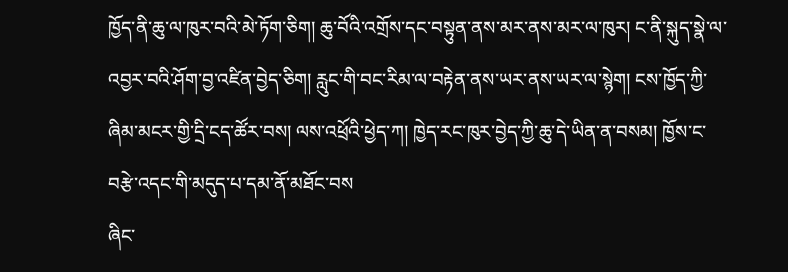ཁྱོད་ནི་ཆུ་ལ་ཁུར་བའི་མེ་ཏོག་ཅིག། ཆུ་བོའི་འགྲོས་དང་བསྟུན་ནས་མར་ནས་མར་ལ་ཁུར། ང་ནི་སྐུད་སྣེ་ལ་འབྱར་བའི་ཤོག་བྱ་འཛིན་བྱེད་ཅིག། རླུང་གི་བང་རིམ་ལ་བརྟེན་ནས་ཡར་ནས་ཡར་ལ་སྙེག། ངས་ཁྱོད་ཀྱི་ཞིམ་མངར་གྱི་དྲི་ངད་ཚོར་བས། ལས་འཕྲོའི་ཕྱེད་ཀ། ཁྱེད་རང་ཁུར་བྱེད་ཀྱི་ཆུ་དེ་ཡིན་ན་བསམ། ཁྱོས་ང་བརྩེ་འདང་གི་མདུད་པ་དམ་ནོ་མཐོང་བས
ཞིང་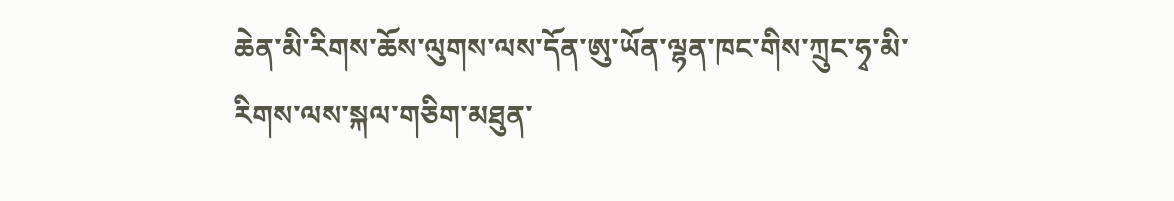ཆེན་མི་རིགས་ཆོས་ལུགས་ལས་དོན་ཨུ་ཡོན་ལྷན་ཁང་གིས་ཀྲུང་ཧྭ་མི་རིགས་ལས་སྐལ་གཅིག་མཐུན་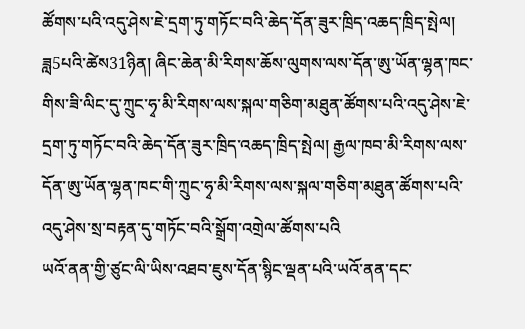ཚོགས་པའི་འདུ་ཤེས་ཇེ་དྲག་ཏུ་གཏོང་བའི་ཆེད་དོན་ཟུར་ཁྲིད་འཆད་ཁྲིད་སྤེལ།
ཟླ5པའི་ཚེས31ཉིན། ཞིང་ཆེན་མི་རིགས་ཆོས་ལུགས་ལས་དོན་ཨུ་ཡོན་ལྷན་ཁང་གིས་ཟི་ལིང་དུ་ཀྲུང་ཧྭ་མི་རིགས་ལས་སྐལ་གཅིག་མཐུན་ཚོགས་པའི་འདུ་ཤེས་ཇེ་དྲག་ཏུ་གཏོང་བའི་ཆེད་དོན་ཟུར་ཁྲིད་འཆད་ཁྲིད་སྤེལ། རྒྱལ་ཁབ་མི་རིགས་ལས་དོན་ཨུ་ཡོན་ལྷན་ཁང་གི་ཀྲུང་ཧྭ་མི་རིགས་ལས་སྐལ་གཅིག་མཐུན་ཚོགས་པའི་འདུ་ཤེས་སྲ་བརྟན་དུ་གཏོང་བའི་སྒྲོག་འགྲེལ་ཚོགས་པའི
ཡའོ་ནན་གྱི་ཙུང་ལི་ཡིས་འཐབ་ཇུས་དོན་སྙིང་ལྡན་པའི་ཡའོ་ནན་དང་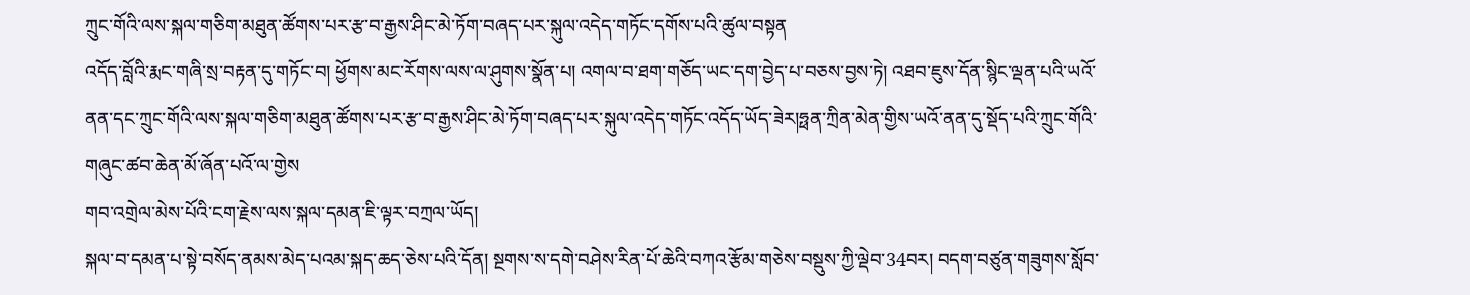ཀྲུང་གོའི་ལས་སྐལ་གཅིག་མཐུན་ཚོགས་པར་རྩ་བ་རྒྱས་ཤིང་མེ་ཏོག་བཞད་པར་སྐུལ་འདེད་གཏོང་དགོས་པའི་ཚུལ་བསྟན
འདོད་བློའི་རྨང་གཞི་སྲ་བརྟན་དུ་གཏོང་བ། ཕྱོགས་མང་རོགས་ལས་ལ་ཤུགས་སྣོན་པ། འགལ་བ་ཐག་གཅོད་ཡང་དག་བྱེད་པ་བཅས་བྱས་ཏེ། འཐབ་ཇུས་དོན་སྙིང་ལྡན་པའི་ཡའོ་ནན་དང་ཀྲུང་གོའི་ལས་སྐལ་གཅིག་མཐུན་ཚོགས་པར་རྩ་བ་རྒྱས་ཤིང་མེ་ཏོག་བཞད་པར་སྐུལ་འདེད་གཏོང་འདོད་ཡོད་ཟེར།ཧྥན་ཀྲིན་མེན་གྱིས་ཡའོ་ནན་དུ་སྡོད་པའི་ཀྲུང་གོའི་གཞུང་ཚབ་ཆེན་མོ་ཞོན་པའོ་ལ་གྱེས
གབ་འགྲེལ་མེས་པོའི་ངག་རྗེས་ལས་སྐལ་དམན་ཇི་ལྟར་བཀྲལ་ཡོད།
སྐལ་བ་དམན་པ་སྟེ་བསོད་ནམས་མེད་པའམ་སྐད་ཆད་ཅེས་པའི་དོན། སྔགས་ས་དགེ་བཤེས་རིན་པོ་ཆེའི་བཀའ་རྩོམ་གཅེས་བསྡུས་ཀྱི་ལྡེབ་34བར། བདག་བཙུན་གཟུགས་སློབ་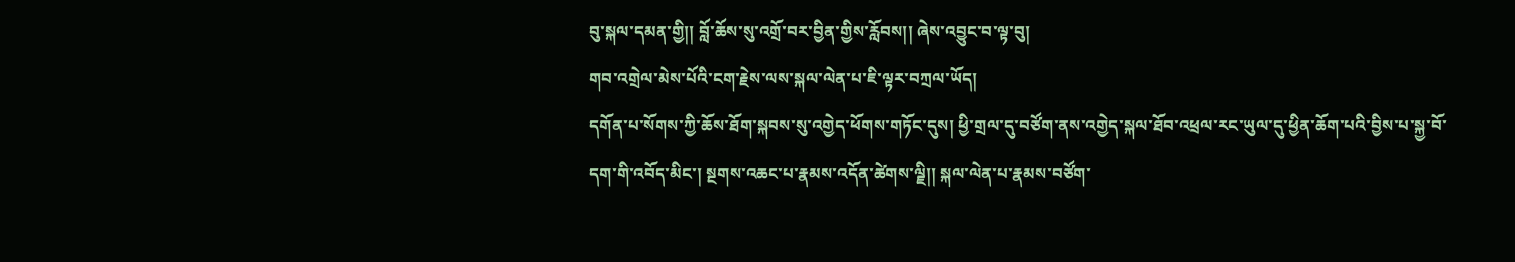བུ་སྐལ་དམན་གྱི།། བློ་ཆོས་སུ་འགྲོ་བར་བྱིན་གྱིས་རློབས།། ཞེས་འབྱུང་བ་ལྟ་བུ།
གབ་འགྲེལ་མེས་པོའི་ངག་རྗེས་ལས་སྐལ་ལེན་པ་ཇི་ལྟར་བཀྲལ་ཡོད།
དགོན་པ་སོགས་ཀྱི་ཆོས་ཐོག་སྐབས་སུ་འགྱེད་ཕོགས་གཏོང་དུས། ཕྱི་གྲལ་དུ་བཙོག་ནས་འགྱེད་སྐལ་ཐོབ་འཕྲལ་རང་ཡུལ་དུ་ཕྱིན་ཆོག་པའི་བྱིས་པ་སྐྱ་བོ་དག་གི་འབོད་མིང་། སྔགས་འཆང་པ་རྣམས་འདོན་ཚེགས་ལྗི།། སྐལ་ལེན་པ་རྣམས་བཙོག་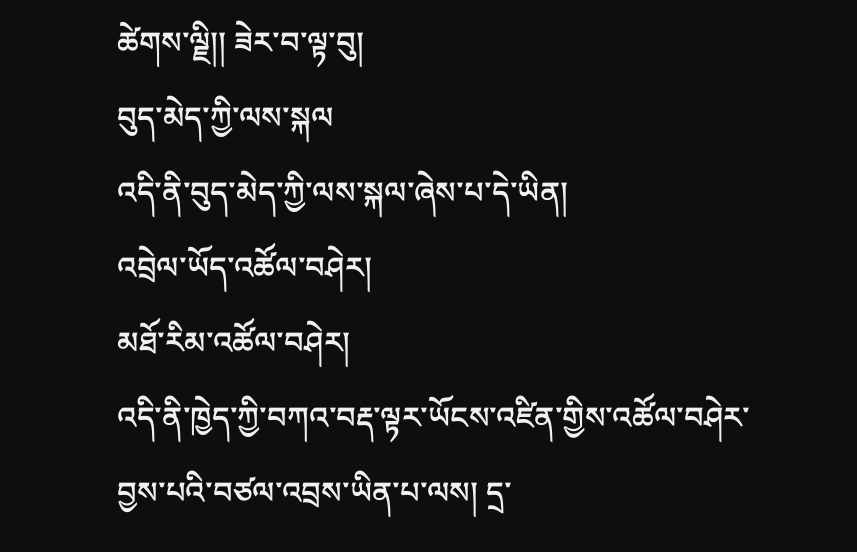ཚེགས་ལྗི།། ཟེར་བ་ལྟ་བུ།
བུད་མེད་ཀྱི་ལས་སྐལ
འདི་ནི་བུད་མེད་ཀྱི་ལས་སྐལ་ཞེས་པ་དེ་ཡིན།
འབྲེལ་ཡོད་འཚོལ་བཤེར།
མཐོ་རིམ་འཚོལ་བཤེར།
འདི་ནི་ཁྱེད་ཀྱི་བཀའ་བརྡ་ལྟར་ཡོངས་འཛིན་གྱིས་འཚོལ་བཤེར་བྱས་པའི་བཙལ་འབྲས་ཡིན་པ་ལས། དྲ་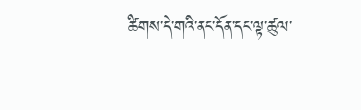ཚིགས་དེ་གའི་ནང་དོན་དང་ལྟ་ཚུལ་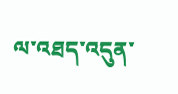ལ་འཐད་འདུན་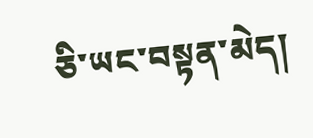ཅི་ཡང་བསྟན་མེད།